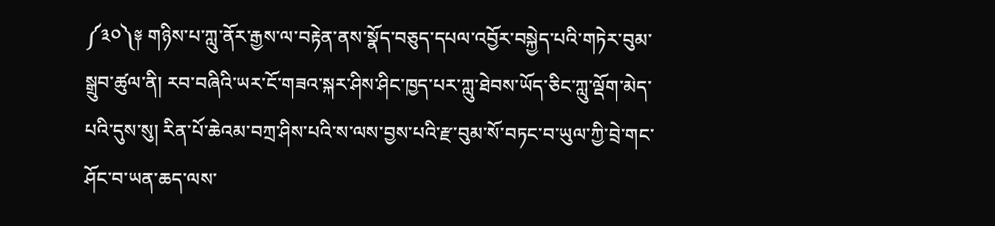༼༣༠༽༈ གཉིས་པ་ཀླུ་ནོར་རྒྱས་ལ་བརྟེན་ནས་སྣོད་བཅུད་དཔལ་འབྱོར་བསྐྱེད་པའི་གཏེར་བུམ་སྒྲུབ་ཚུལ་ནི། རབ་བཞིའི་ཡར་ངོ་གཟའ་སྐར་ཤིས་ཤིང་ཁྱད་པར་ཀླུ་ཐེབས་ཡོད་ཅིང་ཀླུ་ལྡོག་མེད་པའི་དུས་སུ། རིན་པོ་ཆེའམ་བཀྲ་ཤིས་པའི་ས་ལས་བྱས་པའི་རྫ་བུམ་སོ་བཏང་བ་ཡུལ་ཀྱི་བྲེ་གང་ཤོང་བ་ཡན་ཆད་ལས་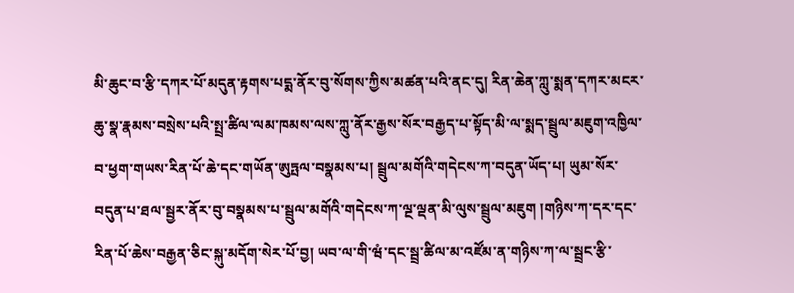མི་ཆུང་བ་རྩི་དཀར་པོ་མདུན་རྟགས་པདྨ་ནོར་བུ་སོགས་ཀྱིས་མཚན་པའི་ནང་དུ། རིན་ཆེན་ཀླུ་སྨན་དཀར་མངར་ཆུ་སྣ་རྣམས་བསྲེས་པའི་སྤྲ་ཚིལ་ལམ་ཁམས་ལས་ཀླུ་ནོར་རྒྱས་སོར་བརྒྱད་པ་སྟོད་མི་ལ་སྨད་སྦྲུལ་མཇུག་འཁྱིལ་བ་ཕྱག་གཡས་རིན་པོ་ཆེ་དང་གཡོན་ཨུཏྤལ་བསྣམས་པ། སྦྲུལ་མགོའི་གདེངས་ཀ་བདུན་ཡོད་པ། ཡུམ་སོར་བདུན་པ་ཐལ་སྦྱར་ནོར་བུ་བསྣམས་པ་སྦྲུལ་མགོའི་གདེངས་ཀ་ལྔ་ལྡན་མི་ལུས་སྦྲུལ་མཇུག །གཉིས་ཀ་དར་དང་རིན་པོ་ཆེས་བརྒྱན་ཅིང་སྐུ་མདོག་སེར་པོ་བྱ། ཡབ་ལ་གི་ཝཾ་དང་སྦྲ་ཚིལ་མ་འཛོམ་ན་གཉིས་ཀ་ལ་སྦྲང་རྩི་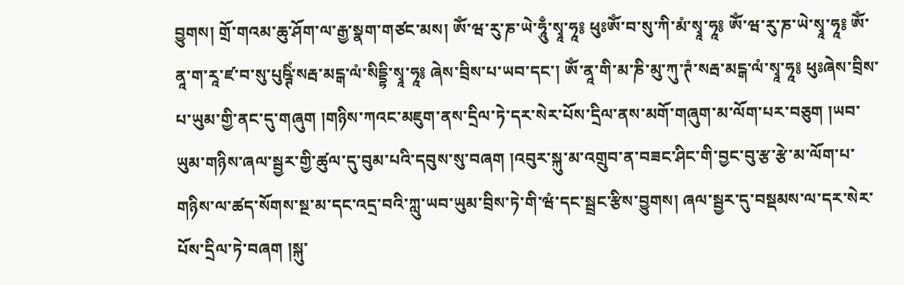བྱུགས། གྲོ་གའམ་ཆུ་ཤོག་ལ་རྒྱ་སྣག་གཙང་མས། ཨོཾ་ཝ་རུ་ཎ་ཡེ་ཧཱུྃ་སྭཱ་ཧཱ༔ ཕུཿཨོཾ་བ་སུ་ཀི་མཾ་སྭཱ་ཧཱ༔ ཨོཾ་ཝ་རུ་ཎ་ཡེ་སྭཱ་ཧཱ༔ ཨོཾ་ནཱ་ག་རཱ་ཛ་བ་སུ་པུཥྚིཾ་སརྦ་མངྒ་ལཾ་སིདྡྷི་སྭཱ་ཧཱ༔ ཞེས་བྲིས་པ་ཡབ་དང་། ཨོཾ་ནཱ་གི་མ་ཎི་མུ་ཀུ་ཊཾ་སརྦ་མངྒ་ལཾ་སྭཱ་ཧཱ༔ ཕུཿཞེས་བྲིས་པ་ཡུམ་གྱི་ནང་དུ་གཞུག །གཉིས་ཀའང་མཇུག་ནས་དྲིལ་ཏེ་དར་སེར་པོས་དྲིལ་ནས་མགོ་གཞུག་མ་ལོག་པར་བཅུག །ཡབ་ཡུམ་གཉིས་ཞལ་སྦྱར་གྱི་ཚུལ་དུ་བུམ་པའི་དབུས་སུ་བཞག །འབུར་སྐུ་མ་འགྲུབ་ན་བཟང་ཤིང་གི་བྱང་བུ་རྩ་རྩེ་མ་ལོག་པ་གཉིས་ལ་ཚད་སོགས་སྔ་མ་དང་འདྲ་བའི་ཀླུ་ཡབ་ཡུམ་བྲིས་ཏེ་གི་ཝཾ་དང་སྦྲང་རྩིས་བྱུགས། ཞལ་སྦྱར་དུ་བསྡམས་ལ་དར་སེར་པོས་དྲིལ་ཏེ་བཞག །སྐུ་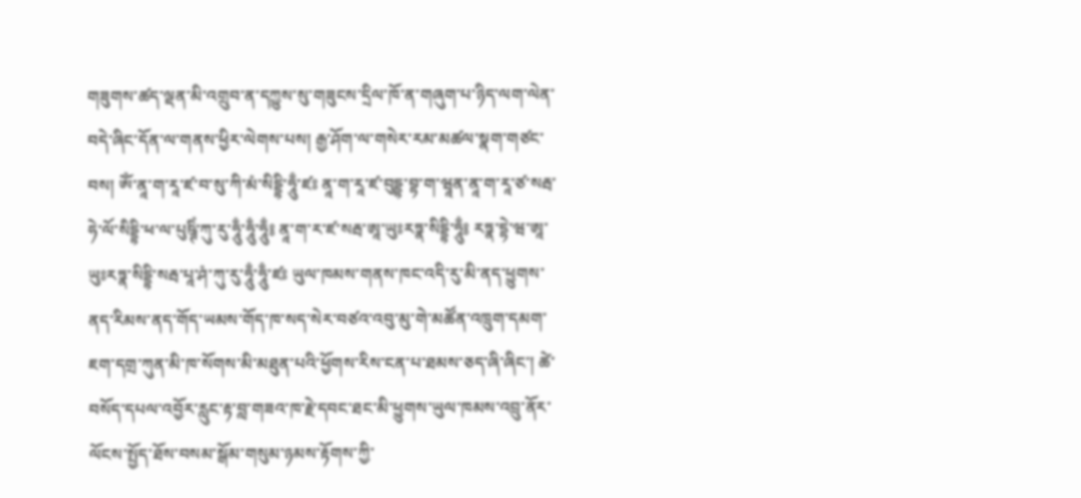གཟུགས་ཚད་ལྡན་མི་འགྲུབ་ན་དཀྱུས་སུ་གཟུངས་དྲིལ་ཁོ་ན་གཞུག་པ་ཉིད་ལག་ལེན་བདེ་ཞིང་དོན་ལ་གནས་ཕྱིར་ལེགས་པས། རྒྱ་ཤོག་ལ་གསེར་རམ་མཚལ་སྣག་གཙང་བས། ཨོཾ་ནཱ་ག་རཱ་ཛ་བ་སུ་ཀི་མཾ་སིདྡྷི་ཧཱུྃ་ཛཿ ནཱ་ག་རཱ་ཛ་བུདྡྷ་བྷ་ག་ཝཱན་ནཱ་ག་རཱ་ཙ་སརྦ་ཧེ་ལོ་སིདྡྷི་ཕ་ལ་པུཥྚིཾ་ཀུ་རུ་ཧཱུྃ་ཧཱུྃ་ཧཱུྃ༔ ནཱ་ག་ར་ཛ་སརྦ་ཨཱ་ཡུཿརཏྣ་སིདྡྷི་ཧཱུྃ༔ རཏྣ་དྷེ་ཝ་ཨཱ་ཡུཿརཏྣ་སིདྡྷི་སརྦ་པཱ་ཤཾ་ཀུ་རུ་ཧཱུྃ་ཧཱུྃ་ཛཿ ཡུལ་ཁམས་གནས་ཁང་འདི་རུ་མི་ནད་ཕྱུགས་ནད་རིམས་ནད་གོད་ཡམས་གོད་ཁ་སད་སེར་བཙའ་འབུ་མུ་གེ་མཚོན་འཁྲུག་དམག་ཇག་དགྲ་ཀུན་མི་ཁ་སོགས་མི་མཐུན་པའི་ཕྱོགས་རིས་ངན་པ་ཐམས་ཅད་ཞི་ཞིང་། ཚེ་བསོད་དཔལ་འབྱོར་རླུང་རྟ་བླ་གཟའ་ཁ་རྗེ་དབང་ཐང་མི་ཕྱུགས་ཡུལ་ཁམས་འབྲུ་ནོར་ལོངས་སྤྱོད་ཐོས་བསམ་སྒོམ་གསུམ་ཉམས་རྟོགས་ཀྱི་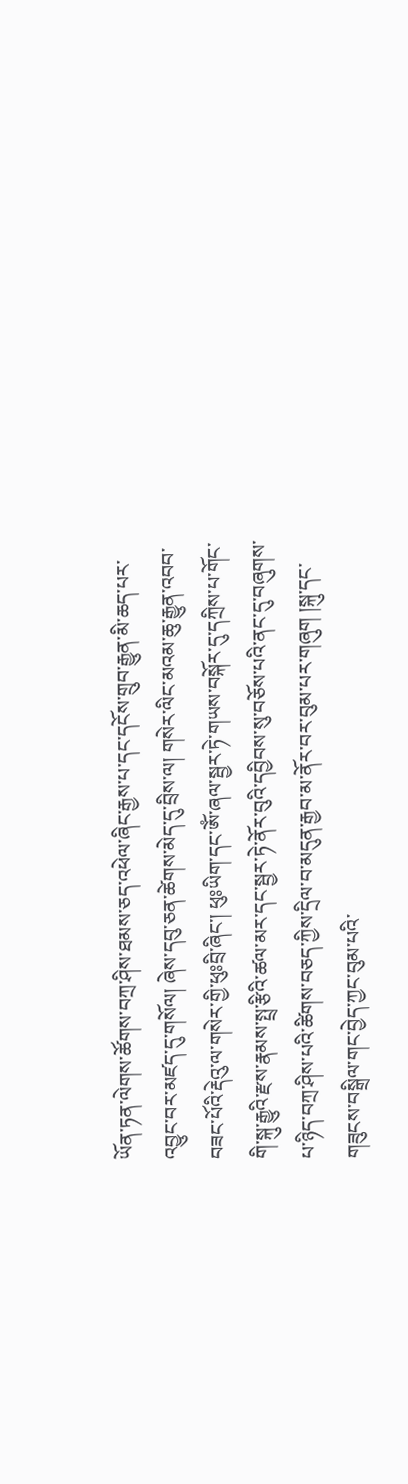ཡོན་ཏན་ལེགས་ཚོགས་བཀྲ་ཤིས་ཐམས་ཅད་འཕེལ་ཞིང་རྒྱས་པ་དང་དངོས་གྲུབ་རྒྱུན་མི་ཆད་པར་འབྱུང་བར་མཛད་དུ་གསོལ། ཞེས་དབུ་ཅན་ཚེགས་མེད་དུ་བྲིས་ལ། གསེར་ལིང་མའམ་ཆུ་རྒྱུན་འབབ་བཟང་པོའི་རྡེའུ་ལ་གསེར་གྱི་ཕུཿབྲི་ཞིང་། ཕུཿཡིག་དང་ཨོཾ་ཞལ་སྦྱར་ཏེ་གཡས་བསྐོར་དུ་དཀྲིས་པ་གོང་གི་སྐུ་རྒྱུའི་རྫས་རྣམས་སྤྲ་རྩིའི་ཚལ་མར་དང་སྦྱར་ཏེ་ནོར་བུའི་དབྱིབས་སུ་བཅོས་པའི་ནང་དུ་བཞུགས་པ་ཉིད་བཀྲ་ཤིས་པའི་ཚིགས་བཅད་ཀྱིས་དྲིལ་བ་མདུན་རྒྱབ་མ་ནོར་བར་བུམ་པར་གཞུག །སྐུ་དང་གཟུངས་བསྒྲིལ་གང་བྱེད་ཀྱང་བུམ་པའི་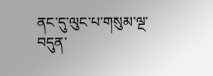ནང་དུ་ལུང་པ་གསུམ་ལྔ་བདུན་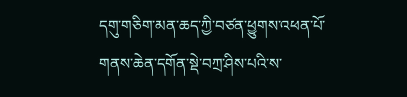དགུ་གཅིག་མན་ཆད་ཀྱི་བཙན་ཕྱུགས་འཕན་པོ་གནས་ཆེན་དགོན་སྡེ་བཀྲ་ཤིས་པའི་ས་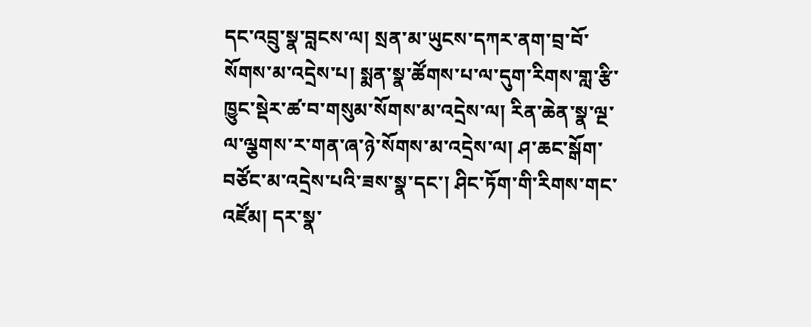དང་འབྲུ་སྣ་བླངས་ལ། སྲན་མ་ཡུངས་དཀར་ནག་བྲ་བོ་སོགས་མ་འདྲེས་པ། སྨན་སྣ་ཚོགས་པ་ལ་དུག་རིགས་གླ་རྩི་ཁྱུང་སྡེར་ཚ་བ་གསུམ་སོགས་མ་འདྲེས་ལ། རིན་ཆེན་སྣ་ལྔ་ལ་ལྕགས་ར་གན་ཞ་ཉེ་སོགས་མ་འདྲེས་ལ། ཤ་ཆང་སྒོག་བཙོང་མ་འདྲེས་པའི་ཟས་སྣ་དང་། ཤིང་ཏོག་གི་རིགས་གང་འཛོམ། དར་སྣ་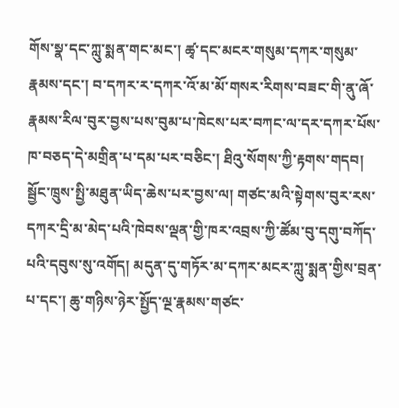གོས་སྣ་དང་ཀླུ་སྨན་གང་མང་། ཚྭ་དང་མངར་གསུམ་དཀར་གསུམ་རྣམས་དང་། བ་དཀར་ར་དཀར་འོ་མ་མོ་གསར་རིགས་བཟང་གི་ནུ་ཞོ་རྣམས་རིལ་བུར་བྱས་པས་བུམ་པ་ཁེངས་པར་བཀང་ལ་དར་དཀར་པོས་ཁ་བཅད་དེ་མགྲིན་པ་དམ་པར་བཅིང་། ཐིའུ་སོགས་ཀྱི་རྟགས་གདབ། སྦྱོང་ཁྲུས་སྤྱི་མཐུན་ཡིད་ཆེས་པར་བྱས་ལ། གཙང་མའི་སྟེགས་བུར་རས་དཀར་དྲི་མ་མེད་པའི་ཁེབས་ལྡན་གྱི་ཁར་འབྲས་ཀྱི་ཚོམ་བུ་དགུ་བཀོད་པའི་དབུས་སུ་འགོད། མདུན་དུ་གཏོར་མ་དཀར་མངར་ཀླུ་སྨན་གྱིས་བྲན་པ་དང་། ཆུ་གཉིས་ཉེར་སྤྱོད་ལྔ་རྣམས་གཙང་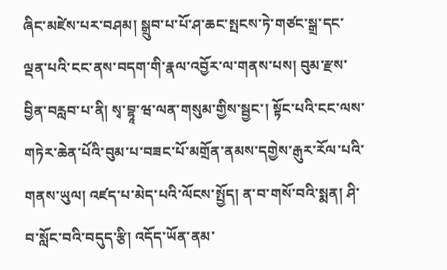ཞིང་མཛེས་པར་བཤམ། སྒྲུབ་པ་པོ་ཤ་ཆང་སྤངས་ཏེ་གཙང་སྒྲ་དང་ལྡན་པའི་ངང་ནས་བདག་གི་རྣལ་འབྱོར་ལ་གནས་པས། བུམ་རྫས་བྱིན་བརླབ་པ་ནི། སྭ་བྷཱ་ཝ་ལན་གསུམ་གྱིས་སྦྱང་། སྟོང་པའི་ངང་ལས་གཏེར་ཆེན་པོའི་བུམ་པ་བཟང་པོ་མགྲོན་ནམས་དགྱེས་རྒུར་རོལ་པའི་གནས་ཡུལ། འཛད་པ་མེད་པའི་ལོངས་སྤྱོད། ན་བ་གསོ་བའི་སྨན། ཤི་བ་སློང་བའི་བདུད་རྩི། འདོད་ཡོན་ནམ་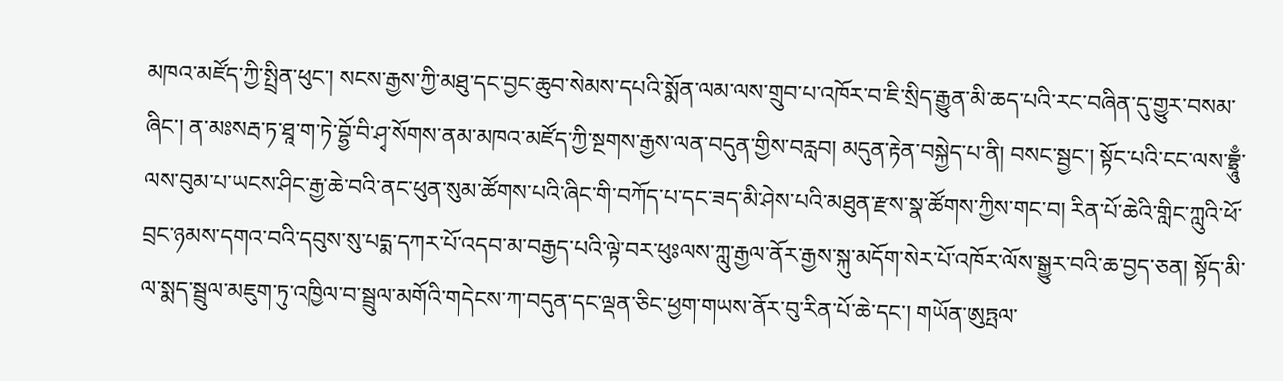མཁའ་མཛོད་ཀྱི་སྤྲིན་ཕུང་། སངས་རྒྱས་ཀྱི་མཐུ་དང་བྱང་ཆུབ་སེམས་དཔའི་སྨོན་ལམ་ལས་གྲུབ་པ་འཁོར་བ་ཇི་སྲིད་རྒྱུན་མི་ཆད་པའི་རང་བཞིན་དུ་གྱུར་བསམ་ཞིང་། ན་མཿསརྦ་ཏ་ཐཱ་ག་ཏེ་བྷྱོ་བི་ཤྭ་སོགས་ནམ་མཁའ་མཛོད་ཀྱི་སྔགས་རྒྱས་ལན་བདུན་གྱིས་བརླབ། མདུན་རྟེན་བསྐྱེད་པ་ནི། བསང་སྦྱང་། སྟོང་པའི་ངང་ལས་བྷྲཱུྃ་ལས་བུམ་པ་ཡངས་ཤིང་རྒྱ་ཆེ་བའི་ནང་ཕུན་སུམ་ཚོགས་པའི་ཞིང་གི་བཀོད་པ་དང་ཟད་མི་ཤེས་པའི་མཐུན་རྫས་སྣ་ཚོགས་ཀྱིས་གང་བ། རིན་པོ་ཆེའི་གླིང་ཀླུའི་ཕོ་བྲང་ཉམས་དགའ་བའི་དབུས་སུ་པདྨ་དཀར་པོ་འདབ་མ་བརྒྱད་པའི་ལྟེ་བར་ཕུཿལས་ཀླུ་རྒྱལ་ནོར་རྒྱས་སྐུ་མདོག་སེར་པོ་འཁོར་ལོས་སྒྱུར་བའི་ཆ་བྱད་ཅན། སྟོད་མི་ལ་སྨད་སྦྲུལ་མཇུག་ཏུ་འཁྱིལ་བ་སྦྲུལ་མགོའི་གདེངས་ཀ་བདུན་དང་ལྡན་ཅིང་ཕྱག་གཡས་ནོར་བུ་རིན་པོ་ཆེ་དང་། གཡོན་ཨུཏྤལ་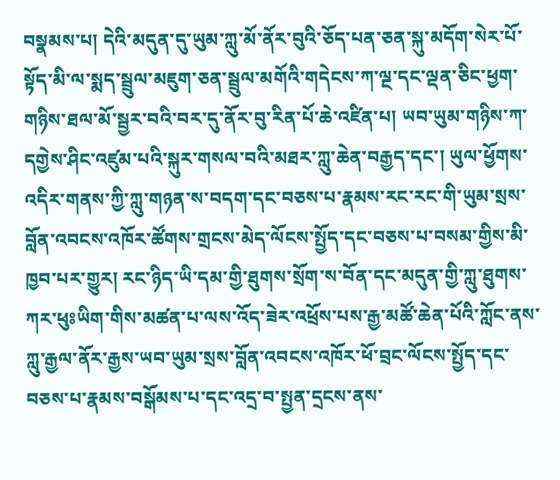བསྣམས་པ། དེའི་མདུན་དུ་ཡུམ་ཀླུ་མོ་ནོར་བུའི་ཅོད་པན་ཅན་སྐུ་མདོག་སེར་པོ་སྟོད་མི་ལ་སྨད་སྦྲུལ་མཇུག་ཅན་སྦྲུལ་མགོའི་གདེངས་ཀ་ལྔ་དང་ལྡན་ཅིང་ཕྱག་གཉིས་ཐལ་མོ་སྦྱར་བའི་བར་དུ་ནོར་བུ་རིན་པོ་ཆེ་འཛིན་པ། ཡབ་ཡུམ་གཉིས་ཀ་དགྱེས་ཤིང་འཛུམ་པའི་སྐུར་གསལ་བའི་མཐར་ཀླུ་ཆེན་བརྒྱད་དང་། ཡུལ་ཕྱོགས་འདིར་གནས་ཀྱི་ཀླུ་གཉན་ས་བདག་དང་བཅས་པ་རྣམས་རང་རང་གི་ཡུམ་སྲས་བློན་འབངས་འཁོར་ཚོགས་གྲངས་མེད་ལོངས་སྤྱོད་དང་བཅས་པ་བསམ་གྱིས་མི་ཁྱབ་པར་གྱུར། རང་ཉིད་ཡི་དམ་གྱི་ཐུགས་སྲོག་ས་བོན་དང་མདུན་གྱི་ཀླུ་ཐུགས་ཀར་ཕུཿཡིག་གིས་མཚན་པ་ལས་འོད་ཟེར་འཕྲོས་པས་རྒྱ་མཚོ་ཆེན་པོའི་ཀློང་ནས་ཀླུ་རྒྱལ་ནོར་རྒྱས་ཡབ་ཡུམ་སྲས་བློན་འབངས་འཁོར་ཕོ་བྲང་ལོངས་སྤྱོད་དང་བཅས་པ་རྣམས་བསྒོམས་པ་དང་འདྲ་བ་སྤྱན་དྲངས་ནས་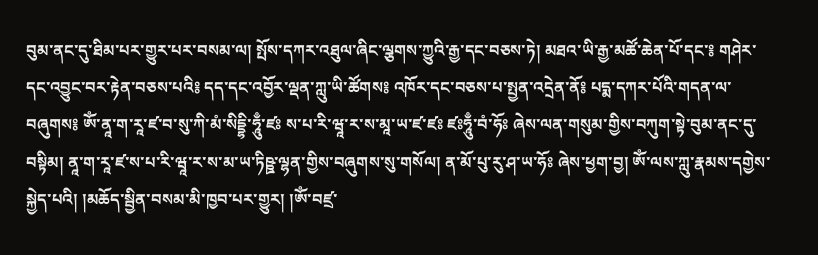བུམ་ནང་དུ་ཐིམ་པར་གྱུར་པར་བསམ་ལ། སྤོས་དཀར་འཐུལ་ཞིང་ལྕགས་ཀྱུའི་རྒྱ་དང་བཅས་ཏེ། མཐའ་ཡི་རྒྱ་མཚོ་ཆེན་པོ་དང་༔ གཤེར་དང་འབྱུང་བར་རྟེན་བཅས་པའི༔ དད་དང་འབྱོར་ལྡན་ཀླུ་ཡི་ཚོགས༔ འཁོར་དང་བཅས་པ་སྤྱན་འདྲེན་ནོ༔ པདྨ་དཀར་པོའི་གདན་ལ་བཞུགས༔ ཨོཾ་ནཱ་ག་རཱ་ཛ་བ་སུ་ཀི་མཾ་སིདྡྷི་ཧཱུྃ་ཛཿ ས་པ་རི་ཝཱ་ར་ས་མཱ་ཡ་ཛ་ཛཿ ཛཿཧཱུྃ་བཾ་ཧོཿ ཞེས་ལན་གསུམ་གྱིས་བཀུག་སྟེ་བུམ་ནང་དུ་བསྟིམ། ནཱ་ག་རཱ་ཛ་ས་པ་རི་ཝཱ་ར་ས་མ་ཡ་ཏིཥྛ་ལྷན་གྱིས་བཞུགས་སུ་གསོལ། ན་མོ་པུ་རུ་ཤ་ཡ་ཧོཿ ཞེས་ཕྱག་བྱ། ཨོཾ་ལས་ཀླུ་རྣམས་དགྱེས་སྐྱེད་པའི། །མཆོད་སྦྱིན་བསམ་མི་ཁྱབ་པར་གྱུར། །ཨོཾ་བཛྲ་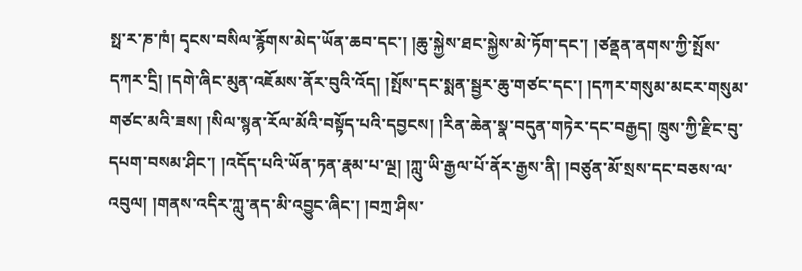སྥ་ར་ཎ་ཁཾ། དྭངས་བསིལ་རྙོགས་མེད་ཡོན་ཆབ་དང་། །ཆུ་སྐྱེས་ཐང་སྐྱེས་མེ་ཏོག་དང་། །ཙནྡན་ནགས་ཀྱི་སྤོས་དཀར་དྲི། །དགེ་ཞིང་མུན་འཇོམས་ནོར་བུའི་འོད། །སྤོས་དང་སྨན་སྦྱར་ཆུ་གཙང་དང་། །དཀར་གསུམ་མངར་གསུམ་གཙང་མའི་ཟས། །སིལ་སྙན་རོལ་མོའི་བསྟོད་པའི་དབྱངས། །རིན་ཆེན་སྣ་བདུན་གཏེར་དང་བརྒྱད། ཁྲུས་ཀྱི་རྫིང་བུ་དཔག་བསམ་ཤིང་། །འདོད་པའི་ཡོན་ཏན་རྣམ་པ་ལྔ། །ཀླུ་ཡི་རྒྱལ་པོ་ནོར་རྒྱས་ནི། །བཙུན་མོ་སྲས་དང་བཅས་ལ་འབུལ། །གནས་འདིར་ཀླུ་ནད་མི་འབྱུང་ཞིང་། །བཀྲ་ཤིས་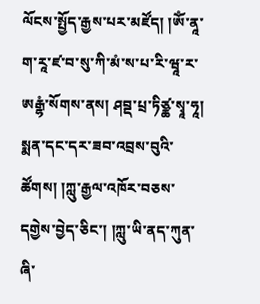ལོངས་སྤྱོད་རྒྱས་པར་མཛོད། །ཨོཾ་ནཱ་ག་རཱ་ཛ་བ་སུ་ཀི་མཾ་ས་པ་རི་ཝཱ་ར་ཨརྒྷཾ་སོགས་ནས། ཤབྡ་པྲ་ཏིཙྪ་སྭཱ་ཧཱ། སྨན་དང་དར་ཟབ་འབྲས་བུའི་ཚོགས། །ཀླུ་རྒྱལ་འཁོར་བཅས་དགྱེས་བྱེད་ཅིང་། །ཀླུ་ཡི་ནད་ཀུན་ཞི་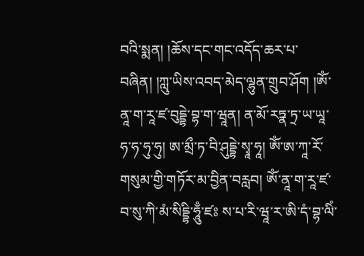བའི་སྨན། །ཆོས་དང་གང་འདོད་ཆར་པ་བཞིན། །ཀླུ་ཡིས་འབད་མེད་ལྷུན་གྲུབ་ཤོག །ཨོཾ་ནཱ་ག་རཱ་ཛ་བུདྡྷེ་བྷ་ག་ཝཱན། ན་མོ་རཏྣ་ཏྲ་ཡ་ཡཱ་ཧ་ཧ་ཧུ་ཧུ། ཨ་མྲྀ་ཏ་བི་ཤུདྡྷེ་སྭཱ་ཧཱ། ཨོཾ་ཨ་ཀཱ་རོ་གསུམ་གྱི་གཏོར་མ་བྱིན་བརླབ། ཨོཾ་ནཱ་ག་རཱ་ཛ་བ་སུ་ཀི་མཾ་སིདྡྷི་ཧཱུྃ་ཛཿ ས་པ་རི་ཝཱ་ར་ཨི་དཾ་བྷ་ལིཾ་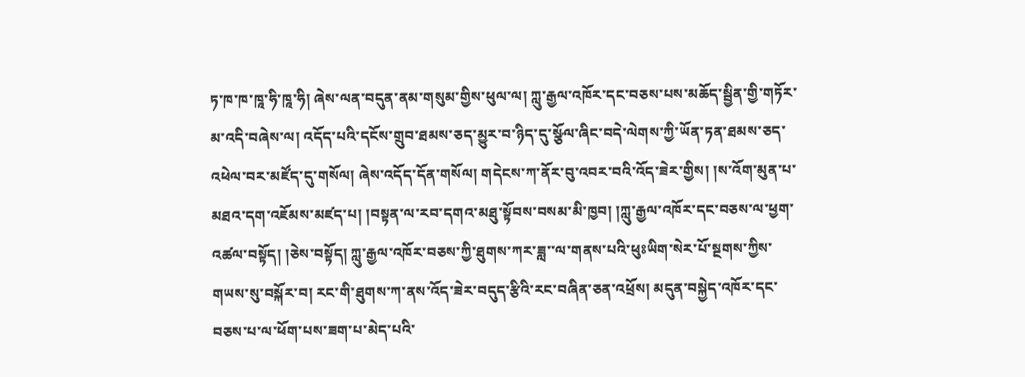ཏ་ཁ་ཁ་ཁཱ་ཧི་ཁཱ་ཧི། ཞེས་ལན་བདུན་ནམ་གསུམ་གྱིས་ཕུལ་ལ། ཀླུ་རྒྱལ་འཁོར་དང་བཅས་པས་མཆོད་སྦྱིན་གྱི་གཏོར་མ་འདི་བཞེས་ལ། འདོད་པའི་དངོས་གྲུབ་ཐམས་ཅད་མྱུར་བ་ཉིད་དུ་སྩོལ་ཞིང་བདེ་ལེགས་ཀྱི་ཡོན་ཏན་ཐམས་ཅད་འཕེལ་བར་མཛོད་དུ་གསོལ། ཞེས་འདོད་དོན་གསོལ། གདེངས་ཀ་ནོར་བུ་འབར་བའི་འོད་ཟེར་གྱིས། །ས་འོག་མུན་པ་མཐའ་དག་འཇོམས་མཛད་པ། །བསྟན་ལ་རབ་དགའ་མཐུ་སྟོབས་བསམ་མི་ཁྱབ། །ཀླུ་རྒྱལ་འཁོར་དང་བཅས་ལ་ཕྱག་འཚལ་བསྟོད། །ཅེས་བསྟོད། ཀླུ་རྒྱལ་འཁོར་བཅས་ཀྱི་ཐུགས་ཀར་ཟླ་་ལ་གནས་པའི་ཕུཿཡིག་སེར་པོ་སྔགས་ཀྱིས་གཡས་སུ་བསྐོར་བ། རང་གི་ཐུགས་ཀ་ནས་འོད་ཟེར་བདུད་རྩིའི་རང་བཞིན་ཅན་འཕྲོས། མདུན་བསྐྱེད་འཁོར་དང་བཅས་པ་ལ་ཕོག་པས་ཟག་པ་མེད་པའི་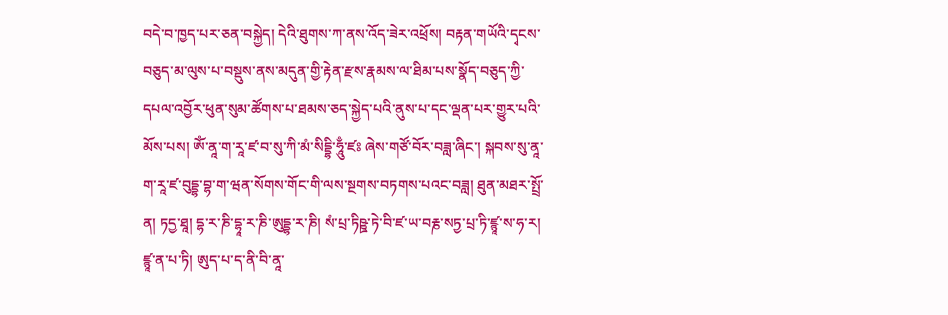བདེ་བ་ཁྱད་པར་ཅན་བསྐྱེད། དེའི་ཐུགས་ཀ་ནས་འོད་ཟེར་འཕྲོས། བརྟན་གཡོའི་དྭངས་བཅུད་མ་ལུས་པ་བསྡུས་ནས་མདུན་གྱི་རྟེན་རྫས་རྣམས་ལ་ཐིམ་པས་སྣོད་བཅུད་ཀྱི་དཔལ་འབྱོར་ཕུན་སུམ་ཚོགས་པ་ཐམས་ཅད་སྐྱེད་པའི་ནུས་པ་དང་ལྡན་པར་གྱུར་པའི་མོས་པས། ཨོཾ་ནཱ་ག་རཱ་ཛ་བ་སུ་ཀི་མཾ་སིདྡྷི་ཧཱུྃ་ཛཿ ཞེས་གཙོ་བོར་བཟླ་ཞིང་། སྐབས་སུ་ནཱ་ག་རཱ་ཛ་བུདྡྷ་བྷ་ག་ཝན་སོགས་གོང་གི་ལས་སྔགས་བཏགས་པའང་བཟླ། ཐུན་མཐར་སྤྲོ་ན། ཏདྱ་ཐཱ། དྷ་ར་ཎི་དྷཱ་ར་ཎི་ཨུདྡྷ་ར་ཎི། སཾ་པྲ་ཏིཥྛ་ཏེ་བི་ཛ་ཡ་བརྞ་སཏྱ་པྲ་ཏི་ཛྙཱ་ས་ཧ་ར། ཛྙཱ་ན་པ་ཏི། ཨུད་པ་ད་ནི་བི་ནཱ་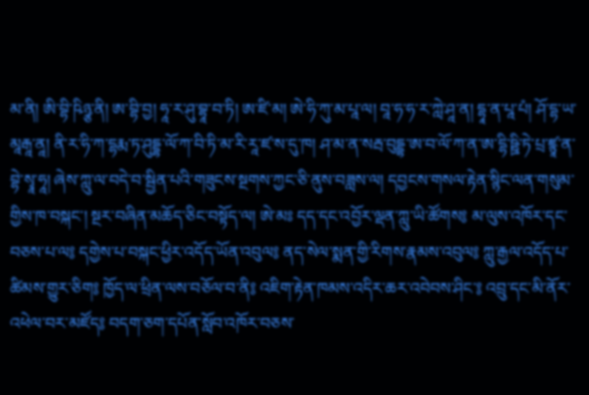མ་ནི། ཨི་བྷི་ཥིཉྩ་ནི། ཨ་བྷི་བྱ། ཧཱ་ར་ཤུ་བྷཱ་བ་ཏི། ཨ་ཛི་མ། ཨེ་ཧི་ཀུ་མ་པཱ་ལ། བཱ་ཧ་ཧ་ར་ཀླེ་ཤཱ་ན། དྷཱ་ན་པཱ་པཾ། ཤོ་དྷ་ཡ་མཱརྒཱ་ནཱ། ནི་ར་ཧི་ཀ་དྷརྨ་ཏ་ཤུདྡྷ་ལོ་ཀ་བི་ཏི་མ་རི་རཱ་ཛ་ས་དུ་ཁ། ཤ་མ་ན་སརྦ་བུདྡྷ་ཨ་བ་ལོ་ཀ་ན་ཨ་དྷི་ཥྛི་ཏེ་པྲ་ཛྙཱ་ན་བྷེ་སྭཱ་ཧཱ། ཞེས་ཀླུ་ལ་བདེ་བ་སྦྱིན་པའི་གཟུངས་སྔགས་ཀྱང་ཅི་ནུས་བཟླས་ལ། དབྱངས་གསལ་རྟེན་སྙིང་ལན་གསུམ་གྱིས་ཁ་བསྐང་། སྔར་བཞིན་མཆོད་ཅིང་བསྟོད་ལ། ཨེ་མཿ དད་དང་འབྱོར་ལྡན་ཀླུ་ཡི་ཚོགས༔ མ་ལུས་འཁོར་དང་བཅས་པ་ལ༔ དགྱེས་པ་བསྐང་ཕྱིར་འདོད་ཡོན་འབུལ༔ ནད་སེལ་སྨན་གྱི་རིགས་རྣམས་འབུལ༔ ཀླུ་རྒྱལ་འདོད་པ་ཚིམས་གྱུར་ཅིག༔ ཁྱོད་ལ་ཕྲིན་ལས་བཅོལ་བ་ནི༔ འཇིག་རྟེན་ཁམས་འདིར་ཆར་འབེབས་ཤིང་༔ འབྲུ་དང་མི་ནོར་འཕེལ་བར་མཛོད༔ བདག་ཅག་དཔོན་སློབ་འཁོར་བཅས་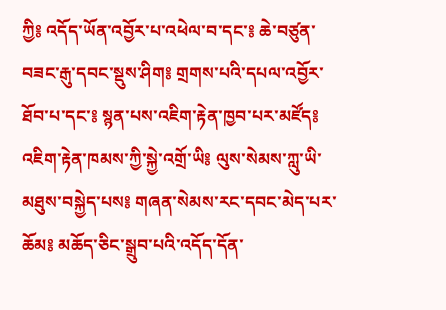ཀྱི༔ འདོད་ཡོན་འབྱོར་པ་འཕེལ་བ་དང་༔ ཆེ་བཙུན་བཟང་རྒུ་དབང་སྡུས་ཤིག༔ གྲགས་པའི་དཔལ་འབྱོར་ཐོབ་པ་དང་༔ སྙན་པས་འཇིག་རྟེན་ཁྱབ་པར་མཛོད༔ འཇིག་རྟེན་ཁམས་ཀྱི་སྐྱེ་འགྲོ་ཡི༔ ལུས་སེམས་ཀླུ་ཡི་མཐུས་བསྐྱེད་པས༔ གཞན་སེམས་རང་དབང་མེད་པར་ཆོམ༔ མཆོད་ཅིང་སྒྲུབ་པའི་འདོད་དོན་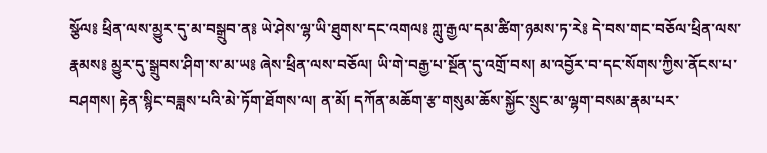སྩོལ༔ ཕྲིན་ལས་མྱུར་དུ་མ་བསྒྲུབ་ན༔ ཡེ་ཤེས་ལྷ་ཡི་ཐུགས་དང་འགལ༔ ཀླུ་རྒྱལ་དམ་ཚིག་ཉམས་ཏ་རེ༔ དེ་བས་གང་བཅོལ་ཕྲིན་ལས་རྣམས༔ མྱུར་དུ་སྒྲུབས་ཤིག་ས་མ་ཡ༔ ཞེས་ཕྲིན་ལས་བཅོལ། ཡི་གེ་བརྒྱ་པ་སྔོན་དུ་འགྲོ་བས། མ་འབྱོར་བ་དང་སོགས་ཀྱིས་ནོངས་པ་བཤགས། རྟེན་སྙིང་བཟླས་པའི་མེ་ཏོག་ཐོགས་ལ། ན་མོ། དཀོན་མཆོག་རྩ་གསུམ་ཆོས་སྐྱོང་སྲུང་མ་ལྷག་བསམ་རྣམ་པར་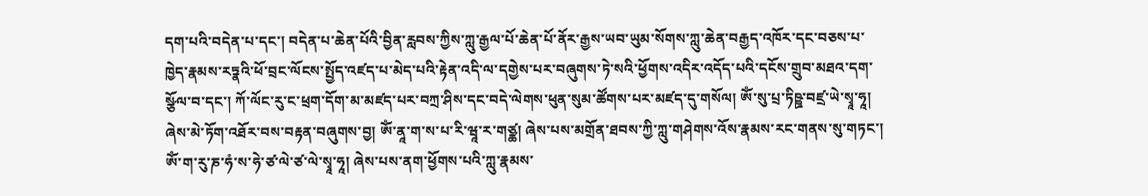དག་པའི་བདེན་པ་དང་། བདེན་པ་ཆེན་པོའི་བྱིན་རླབས་ཀྱིས་ཀླུ་རྒྱལ་པོ་ཆེན་པོ་ནོར་རྒྱས་ཡབ་ཡུམ་སོགས་ཀླུ་ཆེན་བརྒྱད་འཁོར་དང་བཅས་པ་ཁྱེད་རྣམས་རཏྣའི་ཕོ་བྲང་ལོངས་སྤྱོད་འཛད་པ་མེད་པའི་རྟེན་འདི་ལ་དགྱེས་པར་བཞུགས་ཏེ་སའི་ཕྱོགས་འདིར་འདོད་པའི་དངོས་གྲུབ་མཐའ་དག་སྩོལ་བ་དང་། ཀོ་ལོང་རུ་ང་ཕྲག་དོག་མ་མཛད་པར་བཀྲ་ཤིས་དང་བདེ་ལེགས་ཕུན་སུམ་ཚོགས་པར་མཛད་དུ་གསོལ། ཨོཾ་སུ་པྲ་ཏིཥྛ་བཛྲ་ཡེ་སྭཱ་ཧཱ། ཞེས་མེ་ཏོག་འཐོར་བས་བརྟན་བཞུགས་བྱ། ཨོཾ་ནཱ་ག་ས་པ་རི་ཝཱ་ར་གཙྪ། ཞེས་པས་མགྲོན་ཐབས་ཀྱི་ཀླུ་གཤེགས་འོས་རྣམས་རང་གནས་སུ་གཏང་། ཨོཾ་ག་རུ་ཎ་ཧཾ་ས་ཧེ་ཙ་ལེ་ཙ་ལེ་སྭཱ་ཧཱ། ཞེས་པས་ནག་ཕྱོགས་པའི་ཀླུ་རྣམས་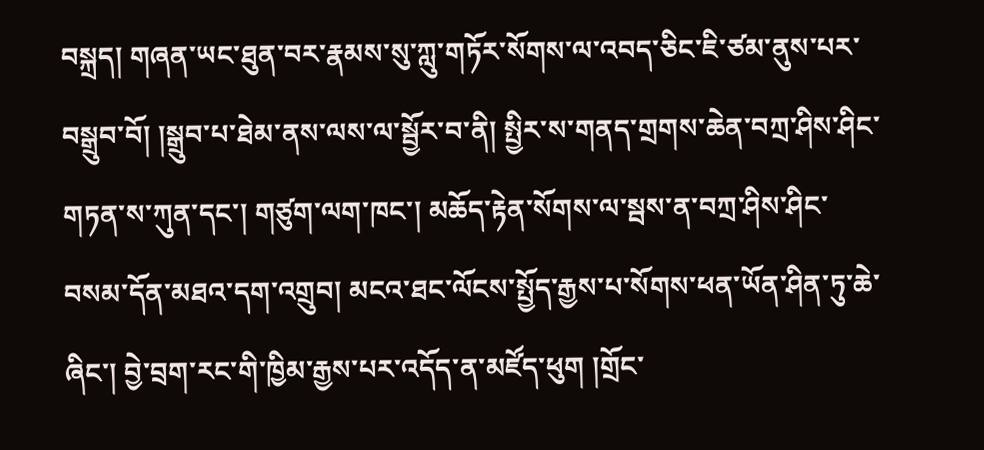བསྐྲད། གཞན་ཡང་ཐུན་བར་རྣམས་སུ་ཀླུ་གཏོར་སོགས་ལ་འབད་ཅིང་ཇི་ཙམ་ནུས་པར་བསྒྲུབ་བོ། །སྒྲུབ་པ་ཐེམ་ནས་ལས་ལ་སྦྱོར་བ་ནི། སྤྱིར་ས་གནད་གྲགས་ཆེན་བཀྲ་ཤིས་ཤིང་གཏན་ས་ཀུན་དང་། གཙུག་ལག་ཁང་། མཆོད་རྟེན་སོགས་ལ་སྦས་ན་བཀྲ་ཤིས་ཤིང་བསམ་དོན་མཐའ་དག་འགྲུབ། མངའ་ཐང་ལོངས་སྤྱོད་རྒྱས་པ་སོགས་ཕན་ཡོན་ཤིན་ཏུ་ཆེ་ཞིང་། བྱེ་བྲག་རང་གི་ཁྱིམ་རྒྱས་པར་འདོད་ན་མཛོད་ཕུག །གྲོང་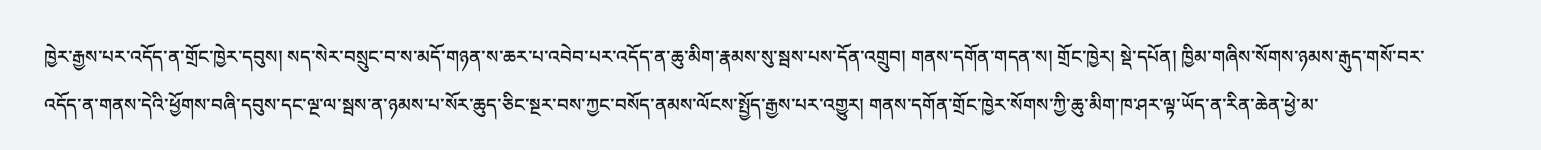ཁྱེར་རྒྱས་པར་འདོད་ན་གྲོང་ཁྱེར་དབུས། སད་སེར་བསྲུང་བ་ས་མདོ་གཉན་ས་ཆར་པ་འབེབ་པར་འདོད་ན་ཆུ་མིག་རྣམས་སུ་སྦས་པས་དོན་འགྲུབ། གནས་དགོན་གདན་ས། གྲོང་ཁྱེར། སྡེ་དཔོན། ཁྱིམ་གཞིས་སོགས་ཉམས་རྒུད་གསོ་བར་འདོད་ན་གནས་དེའི་ཕྱོགས་བཞི་དབུས་དང་ལྔ་ལ་སྦས་ན་ཉམས་པ་སོར་ཆུད་ཅིང་སྔར་བས་ཀྱང་བསོད་ནམས་ལོངས་སྤྱོད་རྒྱས་པར་འགྱུར། གནས་དགོན་གྲོང་ཁྱེར་སོགས་ཀྱི་ཆུ་མིག་ཁ་ཤར་ལྟ་ཡོད་ན་རིན་ཆེན་ཕྱེ་མ་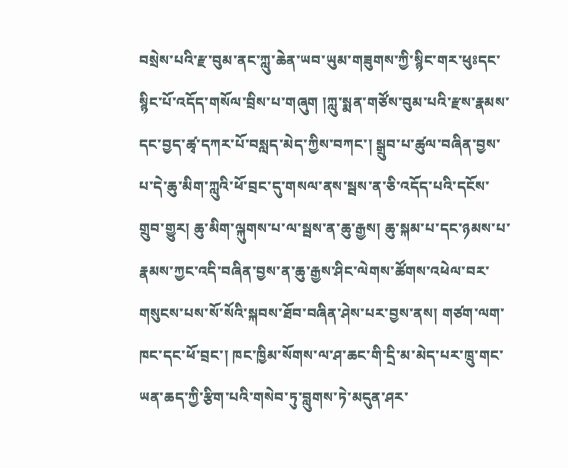བསྲེས་པའི་རྫ་བུམ་ནང་ཀླུ་ཆེན་ཡབ་ཡུམ་གཟུགས་ཀྱི་སྙིང་གར་ཕུཿདང་སྙིང་པོ་འདོད་གསོལ་བྲིས་པ་གཞུག །ཀླུ་སྨན་གཙོས་བུམ་པའི་རྫས་རྣམས་དང་བྱད་ཚྭ་དཀར་པོ་བསླད་མེད་ཀྱིས་བཀང་། སྒྲུབ་པ་ཚུལ་བཞིན་བྱས་པ་དེ་ཆུ་མིག་ཀླུའི་ཕོ་བྲང་དུ་གསལ་ནས་སྦས་ན་ཅི་འདོད་པའི་དངོས་གྲུབ་གྱུར། ཆུ་མིག་ལྐུགས་པ་ལ་སྦས་ན་ཆུ་རྒྱས། ཆུ་སྐམ་པ་དང་ཉམས་པ་རྣམས་ཀྱང་འདི་བཞིན་བྱས་ན་ཆུ་རྒྱས་ཤིང་ལེགས་ཚོགས་འཕེལ་བར་གསུངས་པས་སོ་སོའི་སྐབས་ཐོབ་བཞིན་ཤེས་པར་བྱས་ནས། གཙག་ལག་ཁང་དང་ཕོ་བྲང་། ཁང་ཁྱིམ་སོགས་ལ་ཤ་ཆང་གི་དྲི་མ་མེད་པར་ཁྲུ་གང་ཡན་ཆད་ཀྱི་རྩིག་པའི་གསེབ་ཏུ་བླུགས་ཏེ་མདུན་ཤར་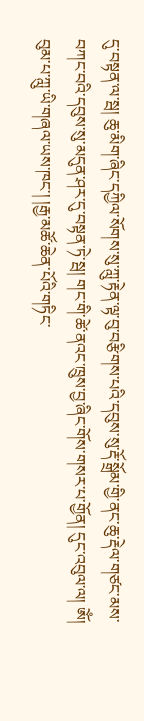དུ་བསྟན་ལ་སྦ། ཆུ་མིག་ཞིང་དཀྱིལ་སོགས་སུ་ཀླུ་རྟེན་ལྟ་བུ་བརྩིགས་པའི་དབུས་སུ་རྡོ་སྒྲོམ་གྱི་ནང་ཆུ་རྡེལ་གཙང་མས་བཀང་བའི་དབུས་སུ་མདུན་ཤར་དུ་བསྟན་ཏེ་སྦ། གང་གི་ཚེ་ནའང་ཁྲུས་བྱ་ཞིང་གོས་གསར་པ་གྱོན། དུང་འབུལ་ལ། ཨོཾ། བུམ་པ་ཀླུ་ཡི་གཞལ་ཡས་ཁང་། །རྒྱ་མཚོ་ཆེན་པོའི་གཏིང་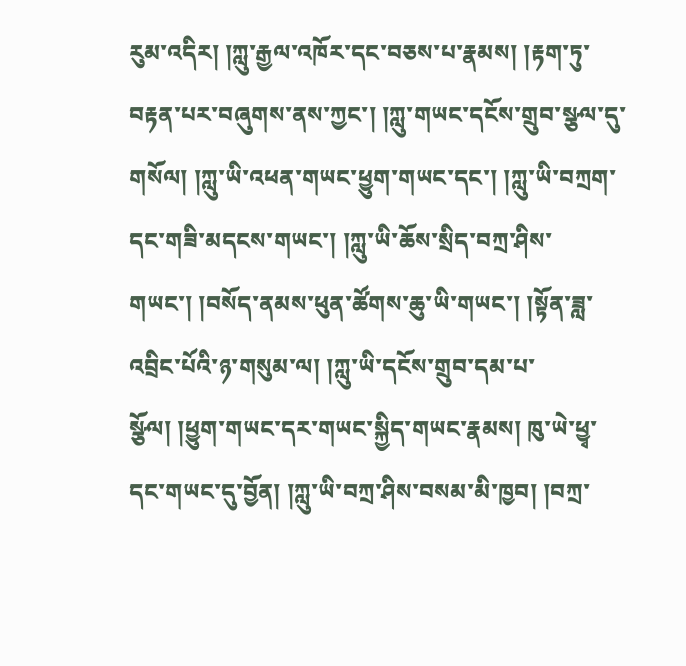རུམ་འདིར། །ཀླུ་རྒྱལ་འཁོར་དང་བཅས་པ་རྣམས། །རྟག་ཏུ་བརྟན་པར་བཞུགས་ནས་ཀྱང་། །ཀླུ་གཡང་དངོས་གྲུབ་སྩལ་དུ་གསོལ། །ཀླུ་ཡི་འཕན་གཡང་ཕྱུག་གཡང་དང་། །ཀླུ་ཡི་བཀྲག་དང་གཟི་མདངས་གཡང་། །ཀླུ་ཡི་ཆོས་སྲིད་བཀྲ་ཤིས་གཡང་། །བསོད་ནམས་ཕུན་ཚོགས་ཆུ་ཡི་གཡང་། །སྟོན་ཟླ་འབྲིང་པོའི་ཉ་གསུམ་ལ། །ཀླུ་ཡི་དངོས་གྲུབ་དམ་པ་སྩོལ། །ཕྱུག་གཡང་དར་གཡང་སྐྱིད་གཡང་རྣམས། ཁུ་ཡེ་ཕྱྭ་དང་གཡང་དུ་བྱོན། །ཀླུ་ཡི་བཀྲ་ཤིས་བསམ་མི་ཁྱབ། །བཀྲ་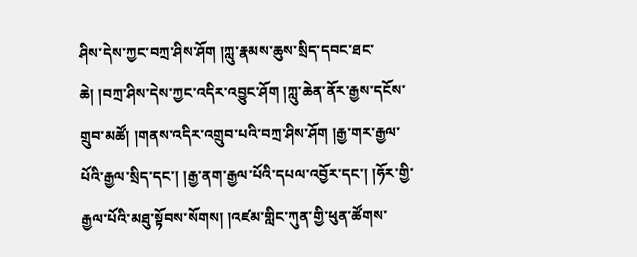ཤིས་དེས་ཀྱང་བཀྲ་ཤིས་ཤོག །ཀླུ་རྣམས་ཆུས་སྲིད་དབང་ཐང་ཆེ། །བཀྲ་ཤིས་དེས་ཀྱང་འདིར་འབྱུང་ཤོག །ཀླུ་ཆེན་ནོར་རྒྱས་དངོས་གྲུབ་མཚོ། །གནས་འདིར་འགྲུབ་པའི་བཀྲ་ཤིས་ཤོག །རྒྱ་གར་རྒྱལ་པོའི་རྒྱལ་སྲིད་དང་། །རྒྱ་ནག་རྒྱལ་པོའི་དཔལ་འབྱོར་དང་། །ཧོར་གྱི་རྒྱལ་པོའི་མཐུ་སྟོབས་སོགས། །འཛམ་གླིང་ཀུན་གྱི་ཕུན་ཚོགས་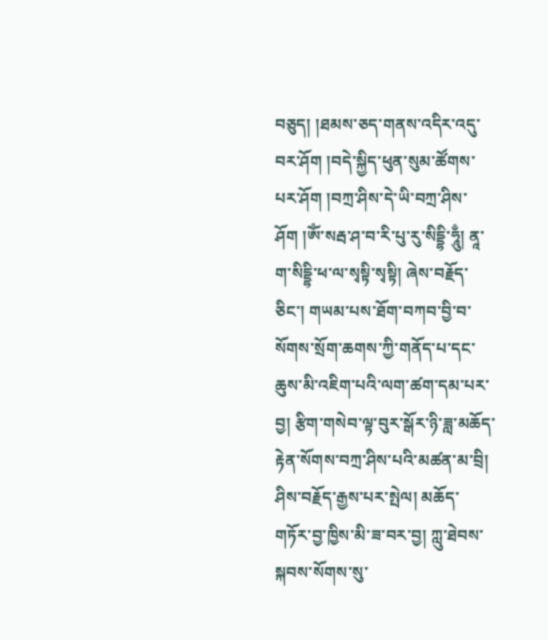བཅུད། །ཐམས་ཅད་གནས་འདིར་འདུ་བར་ཤོག །བདེ་སྐྱིད་ཕུན་སུམ་ཚོགས་པར་ཤོག །བཀྲ་ཤིས་དེ་ཡི་བཀྲ་ཤིས་ཤོག །ཨོཾ་སརྦ་ཤ་བ་རི་པུ་རུ་སིདྡྷི་ཧཱུྃ། ནཱ་ག་སིདྡྷི་ཕ་ལ་སྭསྟི་སྭསྟི། ཞེས་བརྗོད་ཅིང་། གཡམ་པས་ཐོག་བཀབ་བྱི་བ་སོགས་སྲོག་ཆགས་ཀྱི་གནོད་པ་དང་ཆུས་མི་འཇིག་པའི་ལག་ཚག་དམ་པར་བྱ། རྩིག་གསེབ་ལྟ་བུར་སྒོར་ཉི་ཟླ་མཆོད་རྟེན་སོགས་བཀྲ་ཤིས་པའི་མཚན་མ་བྲི། ཤིས་བརྗོད་རྒྱས་པར་སྤེལ། མཆོད་གཏོར་བྱ་ཁྱིས་མི་ཟ་བར་བྱ། ཀླུ་ཐེབས་སྐབས་སོགས་སུ་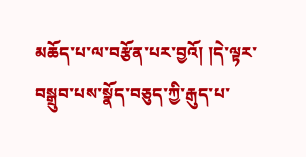མཆོད་པ་ལ་བརྩོན་པར་བྱའོ། །དེ་ལྟར་བསྒྲུབ་པས་སྣོད་བཅུད་ཀྱི་རྒུད་པ་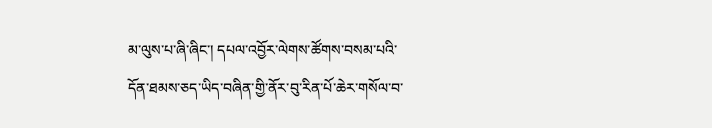མ་ལུས་པ་ཞི་ཞིང་། དཔལ་འབྱོར་ལེགས་ཚོགས་བསམ་པའི་དོན་ཐམས་ཅད་ཡིད་བཞིན་གྱི་ནོར་བུ་རིན་པོ་ཆེར་གསོལ་བ་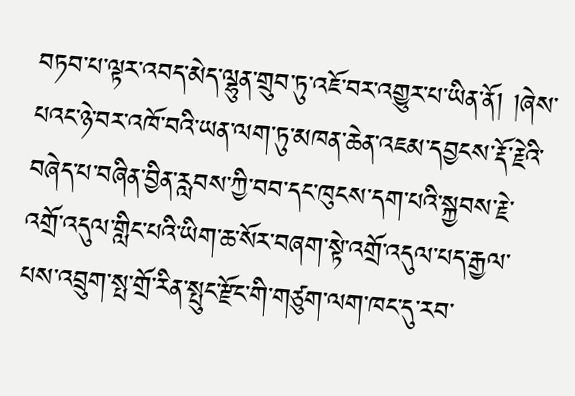བཏབ་པ་ལྟར་འབད་མེད་ལྷུན་གྲུབ་ཏུ་འཇོ་བར་འགྱུར་པ་ཡིན་ནོ། །ཞེས་པའང་ཉེ་བར་འཁོ་བའི་ཡན་ལག་ཏུ་མཁན་ཆེན་འཇམ་དབྱངས་རྡོ་རྗེའི་བཞེད་པ་བཞིན་བྱིན་རླབས་ཀྱི་བབ་དང་ཁུངས་དག་པའི་སྐྱབས་རྗེ་འགྲོ་འདུལ་གླིང་པའི་ཡིག་ཆ་སོར་བཞག་སྟེ་འགྲོ་འདུལ་པད་རྒྱལ་པས་འབྲུག་སྤ་གྲོ་རིན་སྤུང་རྫོང་གི་གཙུག་ལག་ཁང་དུ་རབ་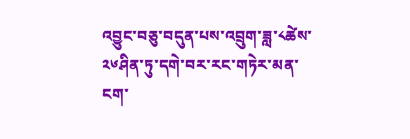འབྱུང་བཅུ་བདུན་པས་འབྲུག་ཟླ་༨ཚེས་༢༦ཤིན་ཏུ་དགེ་བར་རང་གཏེར་མན་ངག་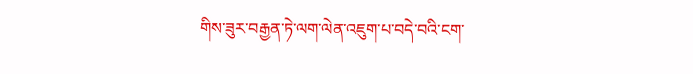གིས་ཟུར་བརྒྱན་ཏེ་ལག་ལེན་འཇུག་པ་བདེ་བའི་ངག་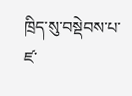ཁྲིད་སུ་བསྡེབས་པ་ཛ་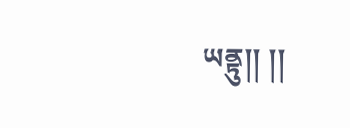ཡནྟུ།། །།